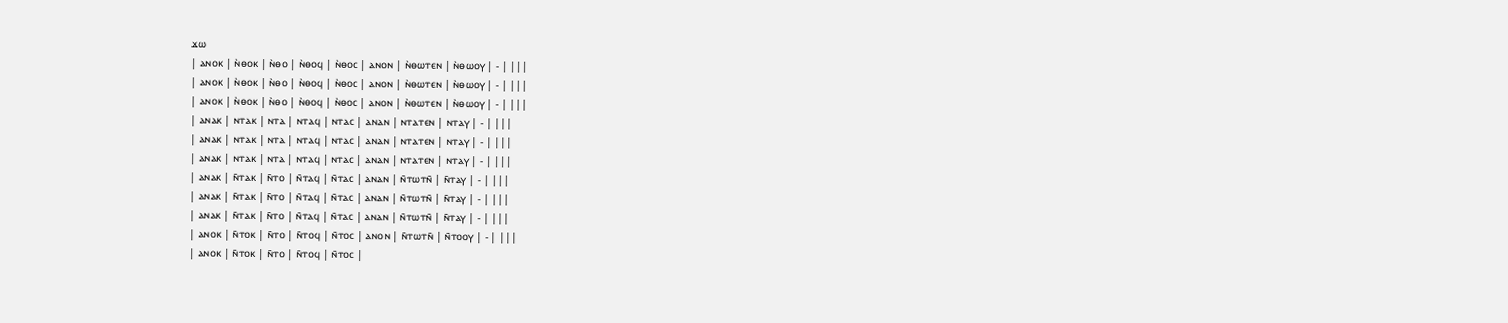ϫⲱ
| ⲁⲛⲟⲕ | ⲛ̀ⲑⲟⲕ | ⲛ̀ⲑⲟ | ⲛ̀ⲑⲟϥ | ⲛ̀ⲑⲟⲥ | ⲁⲛⲟⲛ | ⲛ̀ⲑⲱⲧⲉⲛ | ⲛ̀ⲑⲱⲟⲩ | - | |||
| ⲁⲛⲟⲕ | ⲛ̀ⲑⲟⲕ | ⲛ̀ⲑⲟ | ⲛ̀ⲑⲟϥ | ⲛ̀ⲑⲟⲥ | ⲁⲛⲟⲛ | ⲛ̀ⲑⲱⲧⲉⲛ | ⲛ̀ⲑⲱⲟⲩ | - | |||
| ⲁⲛⲟⲕ | ⲛ̀ⲑⲟⲕ | ⲛ̀ⲑⲟ | ⲛ̀ⲑⲟϥ | ⲛ̀ⲑⲟⲥ | ⲁⲛⲟⲛ | ⲛ̀ⲑⲱⲧⲉⲛ | ⲛ̀ⲑⲱⲟⲩ | - | |||
| ⲁⲛⲁⲕ | ⲛⲧⲁⲕ | ⲛⲧⲁ | ⲛⲧⲁϥ | ⲛⲧⲁⲥ | ⲁⲛⲁⲛ | ⲛⲧⲁⲧⲉⲛ | ⲛⲧⲁⲩ | - | |||
| ⲁⲛⲁⲕ | ⲛⲧⲁⲕ | ⲛⲧⲁ | ⲛⲧⲁϥ | ⲛⲧⲁⲥ | ⲁⲛⲁⲛ | ⲛⲧⲁⲧⲉⲛ | ⲛⲧⲁⲩ | - | |||
| ⲁⲛⲁⲕ | ⲛⲧⲁⲕ | ⲛⲧⲁ | ⲛⲧⲁϥ | ⲛⲧⲁⲥ | ⲁⲛⲁⲛ | ⲛⲧⲁⲧⲉⲛ | ⲛⲧⲁⲩ | - | |||
| ⲁⲛⲁⲕ | ⲛ̄ⲧⲁⲕ | ⲛ̄ⲧⲟ | ⲛ̄ⲧⲁϥ | ⲛ̄ⲧⲁⲥ | ⲁⲛⲁⲛ | ⲛ̄ⲧⲱⲧⲛ̄ | ⲛ̄ⲧⲁⲩ | - | |||
| ⲁⲛⲁⲕ | ⲛ̄ⲧⲁⲕ | ⲛ̄ⲧⲟ | ⲛ̄ⲧⲁϥ | ⲛ̄ⲧⲁⲥ | ⲁⲛⲁⲛ | ⲛ̄ⲧⲱⲧⲛ̄ | ⲛ̄ⲧⲁⲩ | - | |||
| ⲁⲛⲁⲕ | ⲛ̄ⲧⲁⲕ | ⲛ̄ⲧⲟ | ⲛ̄ⲧⲁϥ | ⲛ̄ⲧⲁⲥ | ⲁⲛⲁⲛ | ⲛ̄ⲧⲱⲧⲛ̄ | ⲛ̄ⲧⲁⲩ | - | |||
| ⲁⲛⲟⲕ | ⲛ̄ⲧⲟⲕ | ⲛ̄ⲧⲟ | ⲛ̄ⲧⲟϥ | ⲛ̄ⲧⲟⲥ | ⲁⲛⲟⲛ | ⲛ̄ⲧⲱⲧⲛ̄ | ⲛ̄ⲧⲟⲟⲩ | - | |||
| ⲁⲛⲟⲕ | ⲛ̄ⲧⲟⲕ | ⲛ̄ⲧⲟ | ⲛ̄ⲧⲟϥ | ⲛ̄ⲧⲟⲥ |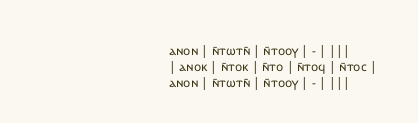ⲁⲛⲟⲛ | ⲛ̄ⲧⲱⲧⲛ̄ | ⲛ̄ⲧⲟⲟⲩ | - | |||
| ⲁⲛⲟⲕ | ⲛ̄ⲧⲟⲕ | ⲛ̄ⲧⲟ | ⲛ̄ⲧⲟϥ | ⲛ̄ⲧⲟⲥ | ⲁⲛⲟⲛ | ⲛ̄ⲧⲱⲧⲛ̄ | ⲛ̄ⲧⲟⲟⲩ | - | |||